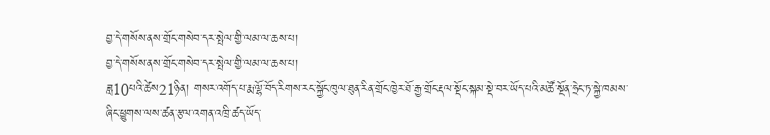བྱ་དེ་གསོས་ནས་གྲོང་གསེབ་དར་སྤེལ་གྱི་ལམ་ལ་ཆས་པ།
བྱ་དེ་གསོས་ནས་གྲོང་གསེབ་དར་སྤེལ་གྱི་ལམ་ལ་ཆས་པ།
ཟླ10པའི་ཚེས21ཉིན། གསར་འགོད་པ་རྨ་ལྷོ་བོད་རིགས་རང་སྐྱོང་ཁུལ་ཐུན་རིན་གྲོང་ཁྱེར་ཐོ་རྒྱ་གྲོང་རྡལ་སྡོང་སྐམ་སྡེ་བར་ཡོད་པའི་མཚོ་སྔོན་ཧྲེང་ཏ་སྐྱེ་ཁམས་ཞིང་ཕྱུགས་ལས་ཚན་རྩལ་འགན་འཁྲི་ཚད་ཡོད་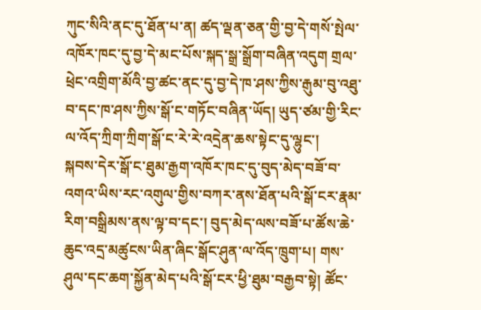ཀུང་སིའི་ནང་དུ་ཐོན་པ་ན། ཚད་ལྡན་ཅན་གྱི་བྱ་དེ་གསོ་སྤེལ་འཁོར་ཁང་དུ་བྱ་དེ་མང་པོས་སྐད་སྒྲ་སྒྲོག་བཞིན་འདུག གྲལ་ཕྲེང་འགྲིག་མོའི་བྱ་ཚང་ནང་དུ་བྱ་དེ་ཁ་ཤས་ཀྱིས་རྒུམ་བུ་འཐུ་བ་དང་ཁ་ཤས་ཀྱིས་སྒོ་ང་གཏོང་བཞིན་ཡོད། ཡུད་ཙམ་གྱི་རིང་ལ་འོད་ཀྲིག་ཀྲིག་སྒོ་ང་རེ་རེ་འདྲེན་ཆས་སྟེང་དུ་ལྷུང་།
སྐབས་དེར་སྒོ་ང་ཐུམ་རྒྱག་འཁོར་ཁང་དུ་བུད་མེད་བཟོ་བ་འགའ་ཡིས་རང་འགུལ་གྱིས་བཀར་ནས་ཐོན་པའི་སྒོ་ངར་རྣམ་རིག་བསྒྲིམས་ནས་ལྟ་བ་དང་། བུད་མེད་ལས་བཟོ་པ་ཚོས་ཆེ་ཆུང་འདྲ་མཚུངས་ཡིན་ཞིང་སྒོང་ཤུན་ལ་འོད་ཁྲུག་པ། གས་ཤུལ་དང་ཆག་སྐྱོན་མེད་པའི་སྒོ་ངར་ཕྱི་ཐུམ་བརྒྱབ་སྟེ། ཚོང་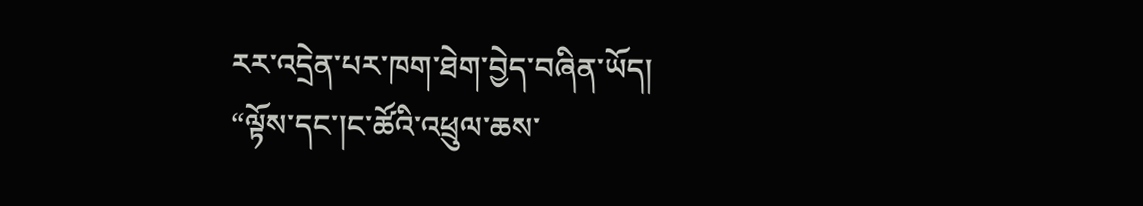རར་འདྲེན་པར་ཁག་ཐེག་བྱེད་བཞིན་ཡོད།
“ལྟོས་དང་།ང་ཚོའི་འཕྲུལ་ཆས་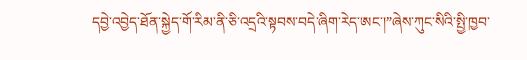དབྱེ་འབྱེད་ཐོན་སྐྱེད་གོ་རིམ་ནི་ཅི་འདྲའི་སྟབས་བདེ་ཞིག་རེད་ཨང་།”ཞེས་ཀུང་སིའི་སྤྱི་ཁྱབ་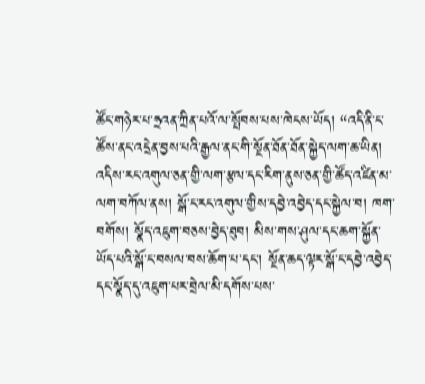ཚོང་གཉེར་པ་ཧྲའན་ཀྲིན་པའོ་ལ་སྤོབས་པས་ཁེངས་ཡོད། “འདི་ནི་ང་ཚོས་ནང་འདྲེན་བྱས་པའི་རྒྱལ་ནང་གི་སྔོན་ཐོན་ཐོན་སྐྱེད་ལག་ཆ་ཡིན། འདིས་རང་འགུལ་ཅན་གྱི་ལག་རྩལ་དང་རིག་ནུས་ཅན་གྱི་ཚོད་འཛིན་མ་ལག་བཀོལ་ནས། སྒོ་ང་རང་འགུལ་གྱིས་དབྱེ་འབྱེད་དང་སྐྱེལ་བ། ཁག་བགོས། སྣོད་འཇུག་བཅས་བྱེད་ཐུབ། མིས་གས་ཤུལ་དང་ཆག་སྐྱོན་ཡོད་པའི་སྒོ་ང་བསལ་བས་ཆོག་པ་དང་། སྔོན་ཆད་ལྟར་སྒོ་ང་དབྱེ་འབྱེད་དང་སྣོད་དུ་འཇུག་པར་བྲེལ་མི་དགོས་པས་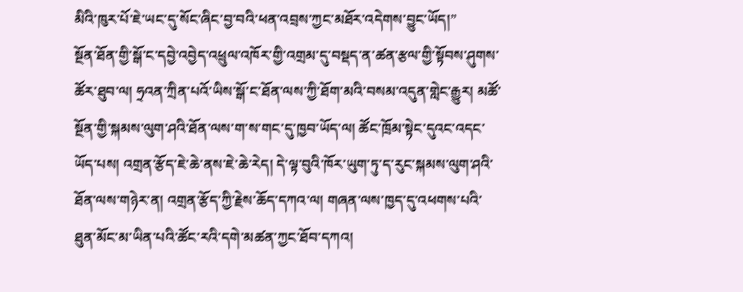མིའི་ཁུར་པོ་ཇེ་ཡང་དུ་སོང་ཞིང་བྱ་བའི་ཕན་འབྲས་ཀྱང་མཐོར་འདེགས་བྱུང་ཡོད།”
སྔོན་ཐོན་གྱི་སྒོ་ང་དབྱེ་འབྱེད་འཕྲུལ་འཁོར་གྱི་འགྲམ་དུ་བསྡད་ན་ཚན་རྩལ་གྱི་སྟོབས་ཤུགས་ཚོར་ཐུབ་ལ། ཧྲའན་ཀྲིན་པའོ་ཡིས་སྒོ་ང་ཐོན་ལས་ཀྱི་ཐོག་མའི་བསམ་འདུན་གླེང་རྒྱུར། མཚོ་སྔོན་གྱི་སྐམས་ལུག་ཤའི་ཐོན་ལས་ག་ས་གང་དུ་ཁྱབ་ཡོད་ལ། ཚོང་ཁྲོམ་སྟེང་དུའང་འདང་ཡོད་པས། འགྲན་རྩོད་ཇེ་ཆེ་ནས་ཇེ་ཆེ་རེད། དེ་ལྟ་བུའི་ཁོར་ཡུག་ཏུ་ད་རུང་སྐམས་ལུག་ཤའི་ཐོན་ལས་གཉེར་ན། འགྲན་རྩོད་ཀྱི་རྗེས་ཆོད་དཀའ་ལ། གཞན་ལས་ཁྱད་དུ་འཕགས་པའི་ཐུན་མོང་མ་ཡིན་པའི་ཚོང་རའི་དགེ་མཚན་ཀྱང་ཐོབ་དཀའ།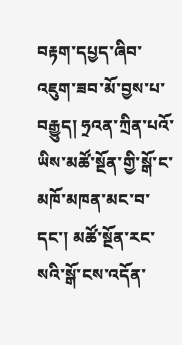བརྟག་དཔྱད་ཞིབ་འཇུག་ཟབ་མོ་བྱས་པ་བརྒྱུད། ཧྲའན་ཀྲིན་པའོ་ཡིས་མཚོ་སྔོན་གྱི་སྒོ་ང་མཁོ་མཁན་མང་བ་དང་། མཚོ་སྔོན་རང་སའི་སྒོ་ངས་འདོན་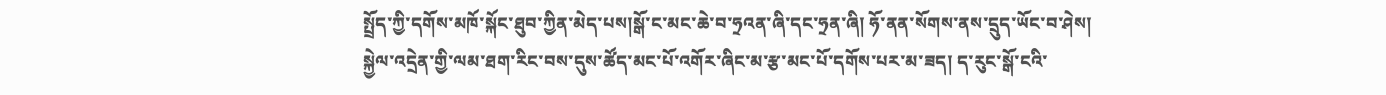སྤྲོད་ཀྱི་དགོས་མཁོ་སྐོང་ཐུབ་ཀྱིན་མེད་པས།སྒོ་ང་མང་ཆེ་བ་ཧྲའན་ཞི་དང་ཧྲན་ཞི། ཧོ་ནན་སོགས་ནས་དྲུད་ཡོང་བ་ཤེས།
སྐྱེལ་འདྲེན་གྱི་ལམ་ཐག་རིང་བས་དུས་ཚོད་མང་པོ་འགོར་ཞིང་མ་རྩ་མང་པོ་དགོས་པར་མ་ཟད། ད་རུང་སྒོ་ངའི་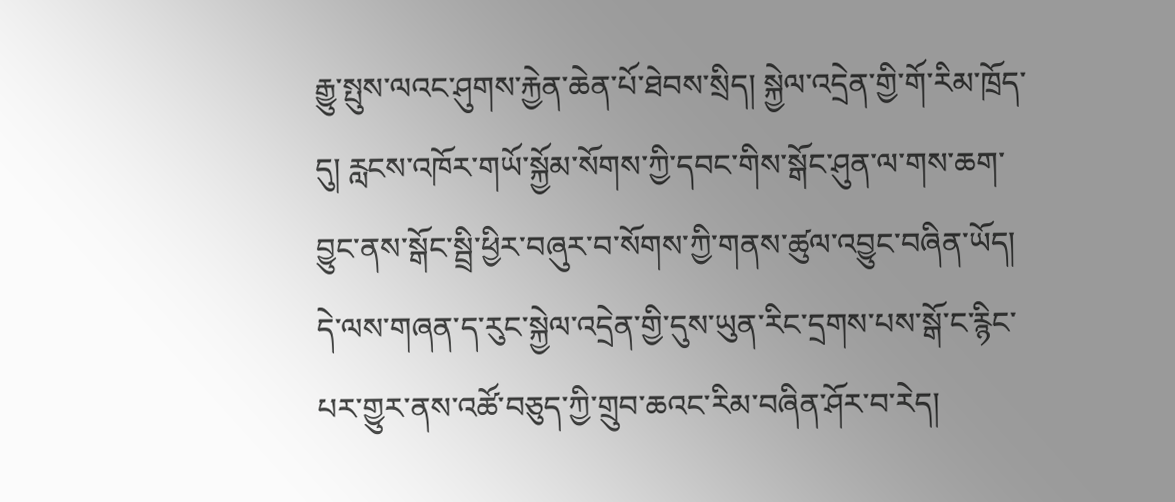རྒྱུ་སྤུས་ལའང་ཤུགས་རྐྱེན་ཆེན་པོ་ཐེབས་སྲིད། སྐྱེལ་འདྲེན་གྱི་གོ་རིམ་ཁྲོད་དུ། རླངས་འཁོར་གཡོ་སྐྱོམ་སོགས་ཀྱི་དབང་གིས་སྒོང་ཤུན་ལ་གས་ཆག་བྱུང་ནས་སྒོང་སྦྲི་ཕྱིར་བཞུར་བ་སོགས་ཀྱི་གནས་ཚུལ་འབྱུང་བཞིན་ཡོད། དེ་ལས་གཞན་ད་རུང་སྐྱེལ་འདྲེན་གྱི་དུས་ཡུན་རིང་དྲགས་པས་སྒོ་ང་རྙིང་པར་གྱུར་ནས་འཚོ་བཅུད་ཀྱི་གྲུབ་ཆའང་རིམ་བཞིན་ཤོར་བ་རེད།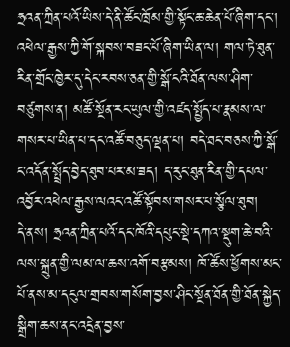ཧྲའན་ཀྲིན་པའོ་ཡིས་དེ་ནི་ཚོང་ཁྲོམ་གྱི་སྟོང་ཆ་ཆེན་པོ་ཞིག་དང་། འཕེལ་རྒྱས་ཀྱི་གོ་སྐབས་བཟང་པོ་ཞིག་ཡིན་ལ། གལ་ཏེ་ཐུན་རིན་གྲོང་ཁྱེར་དུ་དེང་རབས་ཅན་གྱི་སྒོ་ངའི་ཐོན་ལས་ཤིག་བཙུགས་ན། མཚོ་སྔོན་རང་ཡུལ་གྱི་འཛད་སྤྱོད་པ་རྣམས་ལ་གསར་པ་ཡིན་པ་དང་འཚོ་བཅུད་ལྡན་པ། བདེ་ཐང་བཅས་ཀྱི་སྒོ་ང་འདོན་སྤྲོད་བྱེད་ཐུབ་པར་མ་ཟད། ད་རུང་ཐུན་རིན་གྱི་དཔལ་འབྱོར་འཕེལ་རྒྱས་ལའང་འཚོ་སྟོབས་གསར་པ་སྩོལ་ཐུབ།
དེ་ནས། ཧྲའན་ཀྲིན་པའོ་དང་ཁོའི་དཔུང་སྡེ་དཀའ་སྡུག་ཆེ་བའི་ལས་སྐྲུན་གྱི་ལམ་ལ་ཆས་འགོ་བརྩམས། ཁོ་ཚོས་ཕྱོགས་མང་པོ་ནས་མ་དངུལ་གྲབས་གསོག་བྱས་ཤིང་སྔོན་ཐོན་གྱི་ཐོན་སྐྱེད་སྒྲིག་ཆས་ནང་འདྲེན་བྱས་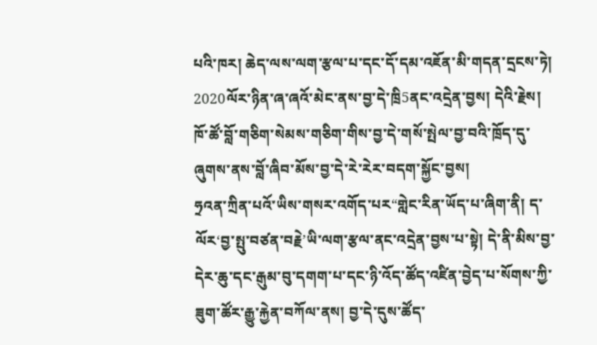པའི་ཁར། ཆེད་ལས་ལག་རྩལ་པ་དང་དོ་དམ་འཇོན་མི་གདན་དྲངས་ཏེ། 2020ལོར་ཉིན་ཞ་ཞའོ་མེང་ནས་བྱ་དེ་ཁྲི5ནང་འདྲེན་བྱས། དེའི་རྗེས། ཁོ་ཚོ་བློ་གཅིག་སེམས་གཅིག་གིས་བྱ་དེ་གསོ་སྤེལ་བྱ་བའི་ཁྲོད་དུ་ཞུགས་ནས་བློ་ཞིབ་མོས་བྱ་དེ་རེ་རེར་བདག་སྐྱོང་བྱས།
ཧྲའན་ཀྲིན་པའོ་ཡིས་གསར་འགོད་པར“གླེང་རིན་ཡོད་པ་ཞིག་ནི། ད་ལོར‘བྱ་སྤུ་བཙན་བརྗེ’ཡི་ལག་རྩལ་ནང་འདྲེན་བྱས་པ་སྟེ། དེ་ནི་མིས་བྱ་དེར་ཆུ་དང་རྒུམ་བུ་དགག་པ་དང་ཉི་འོད་ཚོད་འཛིན་བྱེད་པ་སོགས་ཀྱི་ཟུག་ཚོར་རྒྱུ་རྐྱེན་བཀོལ་ནས། བྱ་དེ་དུས་ཚོད་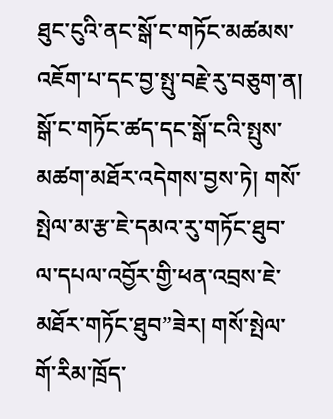ཐུང་ངུའི་ནང་སྒོ་ང་གཏོང་མཚམས་འཇོག་པ་དང་བྱ་སྤུ་བརྗེ་རུ་བཅུག་ན། སྒོ་ང་གཏོང་ཚད་དང་སྒོ་ངའི་སྤུས་མཚག་མཐོར་འདེགས་བྱས་ཏེ། གསོ་སྤེལ་མ་རྩ་ཇེ་དམའ་རུ་གཏོང་ཐུབ་ལ་དཔལ་འབྱོར་གྱི་ཕན་འབྲས་ཇེ་མཐོར་གཏོང་ཐུབ”ཟེར། གསོ་སྤེལ་གོ་རིམ་ཁྲོད་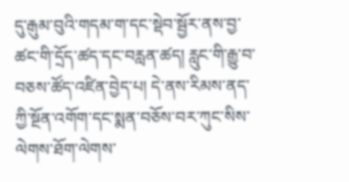དུ་རྒུམ་བུའི་གདམ་ག་དང་སྡེབ་སྦྱོར་ནས་བྱ་ཚང་གི་དྲོད་ཚད་དང་བརླན་ཚད། རླུང་གི་རྒྱུ་བ་བཅས་ཚོད་འཛིན་བྱེད་པ། དེ་ནས་རིམས་ནད་ཀྱི་སྔོན་འགོག་དང་སྨན་བཅོས་བར་ཀུང་སིས་ལེགས་ཐོག་ལེགས་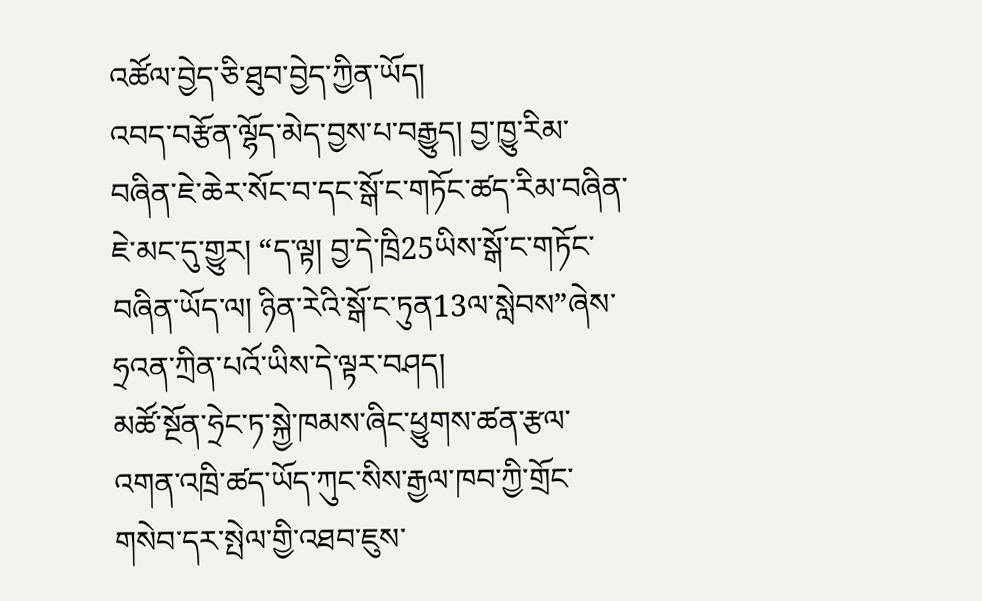འཚོལ་བྱེད་ཅི་ཐུབ་བྱེད་ཀྱིན་ཡོད།
འབད་བརྩོན་ལྷོད་མེད་བྱས་པ་བརྒྱུད། བྱ་ཁྱུ་རིམ་བཞིན་ཇེ་ཆེར་སོང་བ་དང་སྒོ་ང་གཏོང་ཚད་རིམ་བཞིན་ཇེ་མང་དུ་གྱུར། “ད་ལྟ། བྱ་དེ་ཁྲི25ཡིས་སྒོ་ང་གཏོང་བཞིན་ཡོད་ལ། ཉིན་རེའི་སྒོ་ང་ཏུན13ལ་སླེབས”ཞེས་ཧྲའན་ཀྲིན་པའོ་ཡིས་དེ་ལྟར་བཤད།
མཚོ་སྔོན་ཧྲེང་ཏ་སྐྱེ་ཁམས་ཞིང་ཕྱུགས་ཚན་རྩལ་འགན་འཁྲི་ཚད་ཡོད་ཀུང་སིས་རྒྱལ་ཁབ་ཀྱི་གྲོང་གསེབ་དར་སྤེལ་གྱི་འཐབ་ཇུས་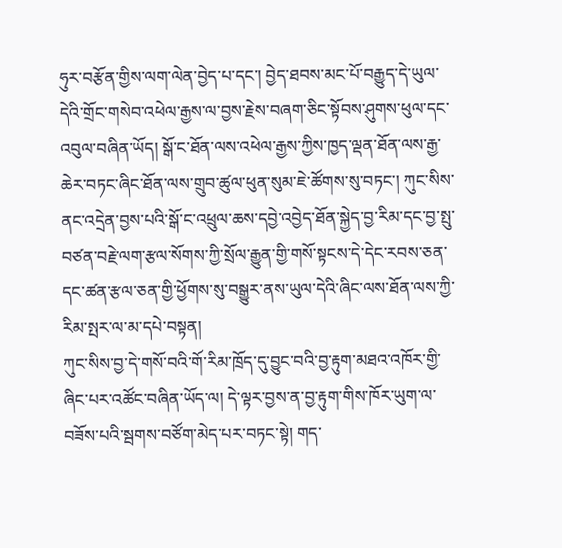ཧུར་བརྩོན་གྱིས་ལག་ལེན་བྱེད་པ་དང་། བྱེད་ཐབས་མང་པོ་བརྒྱུད་དེ་ཡུལ་དེའི་གྲོང་གསེབ་འཕེལ་རྒྱས་ལ་བྱས་རྗེས་བཞག་ཅིང་སྟོབས་ཤུགས་ཕུལ་དང་འབུལ་བཞིན་ཡོད། སྒོ་ང་ཐོན་ལས་འཕེལ་རྒྱས་ཀྱིས་ཁྱད་ལྡན་ཐོན་ལས་རྒྱ་ཆེར་བཏང་ཞིང་ཐོན་ལས་གྲུབ་ཚུལ་ཕུན་སུམ་ཇེ་ཚོགས་སུ་བཏང་། ཀུང་སིས་ནང་འདྲེན་བྱས་པའི་སྒོ་ང་འཕྲུལ་ཆས་དབྱེ་འབྱེད་ཐོན་སྐྱེད་བྱ་རིམ་དང་བྱ་སྤུ་བཙན་བརྗེ་ལག་རྩལ་སོགས་ཀྱི་སྲོལ་རྒྱུན་གྱི་གསོ་སྟངས་དེ་དེང་རབས་ཅན་དང་ཚན་རྩལ་ཅན་གྱི་ཕྱོགས་སུ་བསྒྱུར་ནས་ཡུལ་དེའི་ཞིང་ལས་ཐོན་ལས་ཀྱི་རིམ་སྤར་ལ་མ་དཔེ་བསྟན།
ཀུང་སིས་བྱ་དེ་གསོ་བའི་གོ་རིམ་ཁྲོད་དུ་བྱུང་བའི་བྱ་རྟུག་མཐའ་འཁོར་གྱི་ཞིང་པར་འཚོང་བཞིན་ཡོད་ལ། དེ་ལྟར་བྱས་ན་བྱ་རྟུག་གིས་ཁོར་ཡུག་ལ་བཟོས་པའི་སྦགས་བཙོག་མེད་པར་བཏང་སྟེ། གད་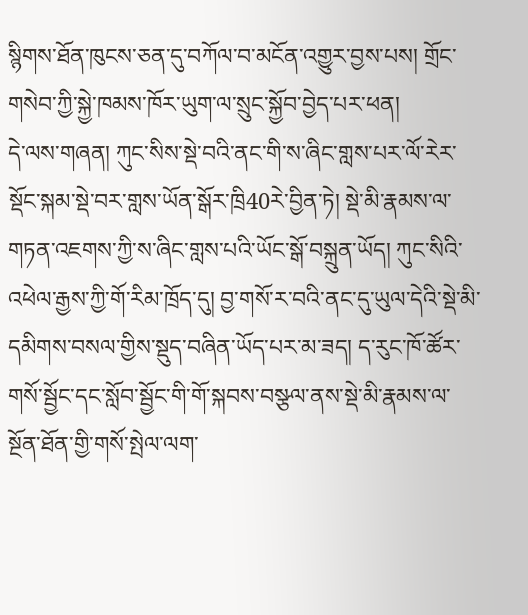སྙིགས་ཐོན་ཁུངས་ཅན་དུ་བཀོལ་བ་མངོན་འགྱུར་བྱས་པས། གྲོང་གསེབ་ཀྱི་སྐྱེ་ཁམས་ཁོར་ཡུག་ལ་སྲུང་སྐྱོབ་བྱེད་པར་ཕན།
དེ་ལས་གཞན། ཀུང་སིས་སྡེ་བའི་ནང་གི་ས་ཞིང་གླས་པར་ལོ་རེར་སྡོང་སྐམ་སྡེ་བར་གླས་ཡོན་སྒོར་ཁྲི40རེ་བྱིན་ཏེ། སྡེ་མི་རྣམས་ལ་གཏན་འཇགས་ཀྱི་ས་ཞིང་གླས་པའི་ཡོང་སྒོ་བསྐྲུན་ཡོད། ཀུང་སིའི་འཕེལ་རྒྱས་ཀྱི་གོ་རིམ་ཁྲོད་དུ། བྱ་གསོ་ར་བའི་ནང་དུ་ཡུལ་དེའི་སྡེ་མི་དམིགས་བསལ་གྱིས་སྡུད་བཞིན་ཡོད་པར་མ་ཟད། ད་རུང་ཁོ་ཚོར་གསོ་སྦྱོང་དང་སློབ་སྦྱོང་གི་གོ་སྐབས་བསྩལ་ནས་སྡེ་མི་རྣམས་ལ་སྔོན་ཐོན་གྱི་གསོ་སྤེལ་ལག་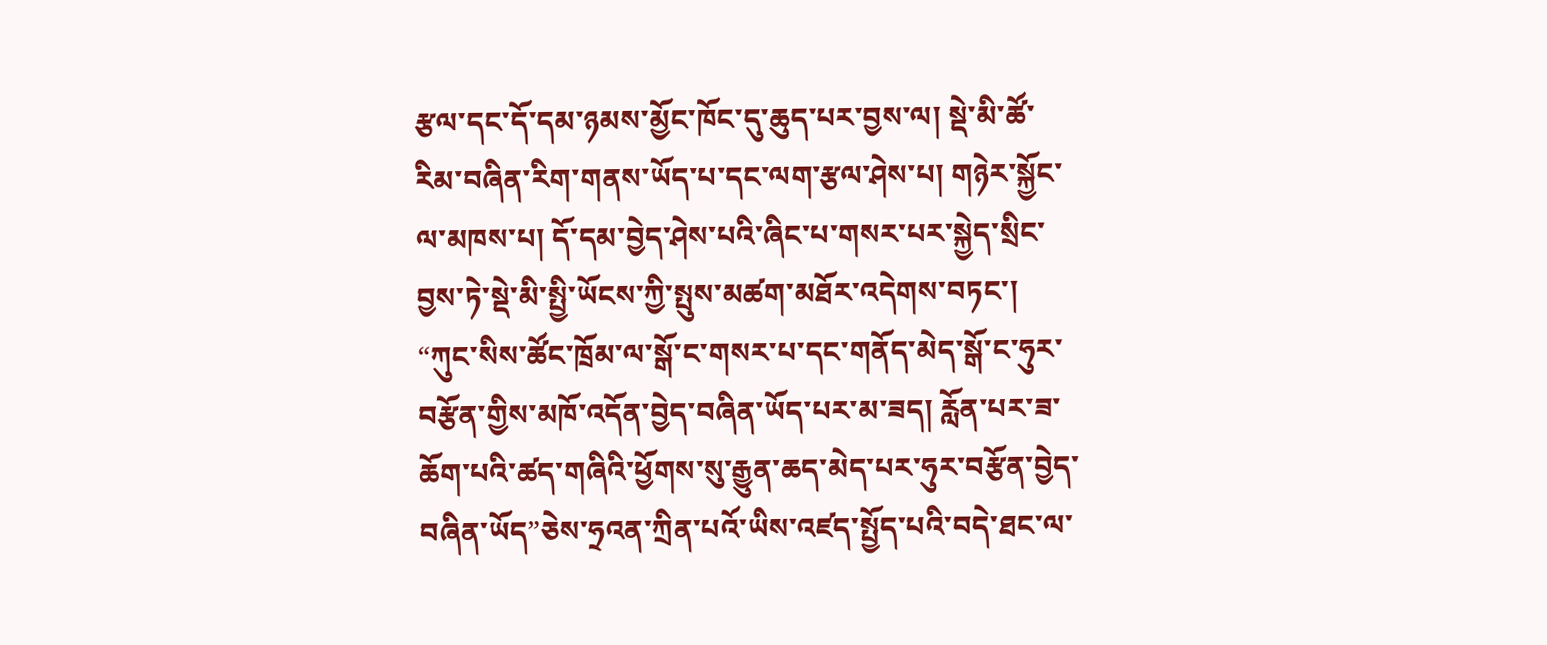རྩལ་དང་དོ་དམ་ཉམས་མྱོང་ཁོང་དུ་ཆུད་པར་བྱས་ལ། སྡེ་མི་ཚོ་རིམ་བཞིན་རིག་གནས་ཡོད་པ་དང་ལག་རྩལ་ཤེས་པ། གཉེར་སྐྱོང་ལ་མཁས་པ། དོ་དམ་བྱེད་ཤེས་པའི་ཞིང་པ་གསར་པར་སྐྱེད་སྲིང་བྱས་ཏེ་སྡེ་མི་སྤྱི་ཡོངས་ཀྱི་སྤུས་མཚག་མཐོར་འདེགས་བཏང་།
“ཀུང་སིས་ཚོང་ཁྲོམ་ལ་སྒོ་ང་གསར་པ་དང་གནོད་མེད་སྒོ་ང་ཧུར་བརྩོན་གྱིས་མཁོ་འདོན་བྱེད་བཞིན་ཡོད་པར་མ་ཟད། རློན་པར་ཟ་ཆོག་པའི་ཚད་གཞིའི་ཕྱོགས་སུ་རྒྱུན་ཆད་མེད་པར་ཧུར་བརྩོན་བྱེད་བཞིན་ཡོད”ཅེས་ཧྲའན་ཀྲིན་པའོ་ཡིས་འཛད་སྤྱོད་པའི་བདེ་ཐང་ལ་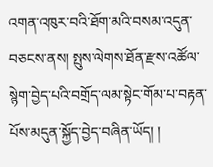འགན་འཁུར་བའི་ཐོག་མའི་བསམ་འདུན་བཅངས་ནས། སྤུས་ལེགས་ཐོན་རྫས་འཚོལ་སྙེག་བྱེད་པའི་བགྲོད་ལམ་སྟེང་གོམ་པ་བརྟན་པོས་མདུན་སྐྱོད་བྱེད་བཞིན་ཡོད། །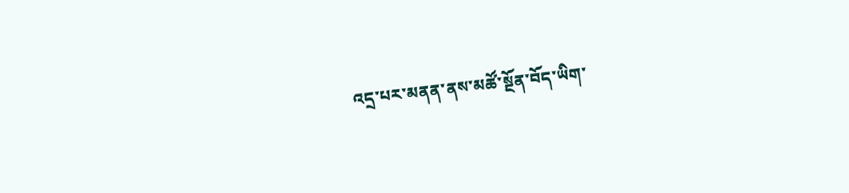འདྲ་པར་མནན་ནས་མཚོ་སྔོན་བོད་ཡིག་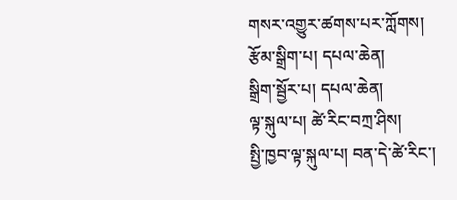གསར་འགྱུར་ཚགས་པར་ཀློགས།
རྩོམ་སྒྲིག་པ། དཔལ་ཆེན།
སྒྲིག་སྦྱོར་པ། དཔལ་ཆེན།
ལྟ་སྐུལ་པ། ཚེ་རིང་བཀྲ་ཤིས།
སྤྱི་ཁྱབ་ལྟ་སྐུལ་པ། བན་དེ་ཚེ་རིང་།